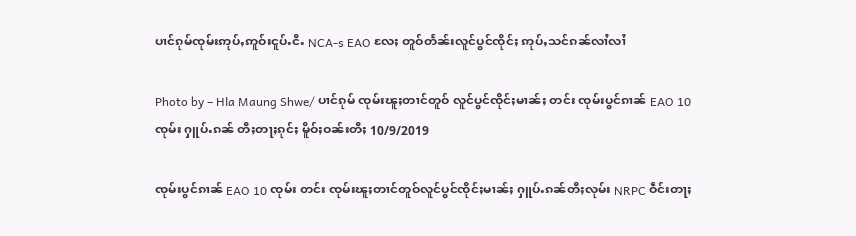ပၢင်ၵုမ်ၸုမ်းဢုပ်ႇဢူဝ်းငူပ်ႉငီႉ NCA-s EAO လႄႈ တူဝ်တႅၼ်းလူင်ပွင်ၸိုင်ႈ ဢုပ်ႇသင်ၵၼ်လၢႆလၢႆ

Photo by – Hla Maung Shwe/ ပၢင်ၵုမ် ၸုမ်းၽူႈတၢင်တူဝ် လူင်ပွင်ၸိုင်ႈမၢၼ်ႈ တင်း ၸုမ်းပွင်ၵၢၼ် EAO 10 ၸုမ်း ႁူပ်ႉၵၼ် တီႈတႃႈၵုင်ႈ မိူဝ်ႈဝၼ်းတီႈ 10/9/2019

ၸုမ်းပွင်ၵၢၼ် EAO 10 ၸုမ်း တင်း ၸုမ်းၽူႈတၢင်တူဝ်လူင်ပွင်ၸိုင်ႈမၢၼ်ႈ ႁူပ်ႉၵၼ်တီႈလုမ်း NRPC ဝဵင်းတႃႈ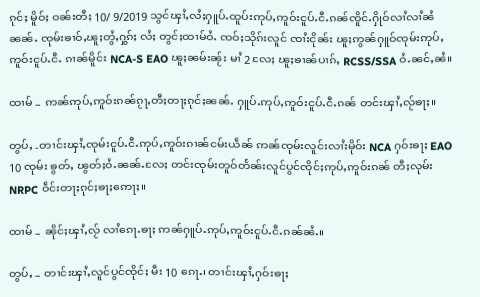ၵုင်ႈ မိူဝ်ႈ ဝၼ်းတီႈ 10/ 9/2019 သွင်ၾၢႆႇလႆႈႁူပ်ႉထူပ်းဢုပ်ႇဢူဝ်းငူပ်ႉငီႉၵၼ်ၸိူင်ႉႁိုဝ်လၢႆလၢႆၼႆၼၼ်ႉ ၸုမ်းၶၢဝ်ႇၽူႈတွႆႇႁွၵ်ႈ လႆႈ တွင်ႈထၢမ်ဝႆႉ ၸဝ်ႈသိုၵ်းလူင် ၸၢႆးငိုၼ်း ၽူႈဢွၼ်ႁူဝ်ၸုမ်းဢုပ်ႇဢူဝ်းငူပ်ႉငီႉ ၵၢၼ်မိူင်း NCA-S EAO ၽူႈၼမ်းၼႂ်း မၢႆ 2 လႄႈ ၽူႈၶၢၼ်ပၢၵ်ႇ RCSS/SSA ဝႆႉၼင်ႇၼႆ။

ထၢမ် – ဢၼ်ဢုပ်ႇဢူဝ်းၵၼ်ၵႂႃႇတီႈတႃႈၵုင်ႈၼၼ်ႉ ႁူပ်ႉဢုပ်ႇဢူဝ်းငူပ်ႉငီႉၵၼ် တင်းၾၢႆႇလႂ်ၶႃႈ။

တွပ်ႇ -တၢင်းၾၢႆႇၸုမ်းငူပ်ႉငီႉဢုပ်ႇဢူဝ်းၵၢၼ်ငမ်းယဵၼ် ဢၼ်ၸုမ်းလူင်းလၢႆးမိုဝ်း NCA ႁဝ်းၶႃႈ EAO 10 ၸုမ်း ၶွတ်ႇ ၽွတ်ႈဝႆႉၼၼ်ႉလႄႈ တင်းၸုမ်းတူဝ်တႅၼ်းလူင်ပွင်ၸိုင်ႈဢုပ်ႇဢူဝ်းၵၼ် တီႈလုမ်း NRPC ဝဵင်းတႃႈၵုင်ႈၶႃႈဢေႃႈ။

ထၢမ် – ၼိုင်ႈၾၢႆႇလႂ် လၢႆၵေႃႉၶႃႈ ဢၼ်ႁူပ်ႉဢုပ်ႇဢူဝ်းငူပ်ႉငီႉၵၼ်ၼႆႉ။

တွပ်ႇ – တၢင်းၾၢႆႇလူင်ပွင်ၸိုင်ႈ မီး 10 ၵေႃႉ၊ တၢင်းၾၢႆႇႁဝ်းၶႃႈ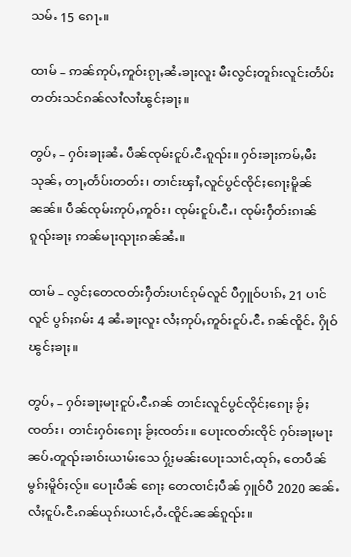သမ်ႉ 15 ၵေႃႉ။

ထၢမ် – ဢၼ်ဢုပ်ႇဢူဝ်းၵႂႃႇၼႆႉၶႃႈလူး မီးလွင်ႈတူၵ်းလူင်းတႅပ်းတတ်းသင်ၵၼ်လၢႆလၢႆၽွင်ႈၶႃႈ။

တွပ်ႇ – ႁဝ်းၶႃႈၼႆႉ ပဵၼ်ၸုမ်းငူပ်ႉငီႉၵူၺ်း။ ႁဝ်းၶႃႈဢမ်ႇမီးသုၼ်ႇ တႃႇတႅပ်းတတ်း၊ တၢင်းၾၢႆႇလူင်ပွင်ၸိုင်ႈၵေႃႈမိူၼ် ၼၼ်။ ပဵၼ်ၸုမ်းဢုပ်ႇဢူဝ်း၊ ၸုမ်းငူပ်ႉငီႉ၊ ၸုမ်းႁဵတ်းၵၢၼ်ၵူၺ်းၶႃႈ ဢၼ်မႃးၺႃးၵၼ်ၼႆႉ။

ထၢမ် – လွင်ႈတေၸတ်းႁဵတ်းပၢင်ၵုမ်လူင် ပီႁူဝ်ပၢၵ်ႇ 21 ပၢင်လူင် ပွၵ်ႈၵမ်း 4 ၼႆႉၶႃႈလူး လႆႈဢုပ်ႇဢူဝ်းငူပ်ႉငီႉ ၵၼ်ၸိူင်ႉ ႁိုဝ် ၽွင်ႈၶႃႈ။

တွပ်ႇ – ႁဝ်းၶႃႈမႃးငူပ်ႉငီႉၵၼ် တၢင်းလူင်ပွင်ၸိုင်ႈၵေႃႈ ၶႂ်ႈၸတ်း၊ တၢင်းႁဝ်းၵေႃႈ ၶႂ်ႈၸတ်း။ ပေႃးၸတ်းၸိုင် ႁဝ်းၶႃႈမႃး ၼပ်ႉတူၺ်းၶၢဝ်းယၢမ်းသေ ႁႂ်ႈမၼ်းပေႃးသၢင်ႇထုၵ်ႇ တေပဵၼ်မွၵ်ႈမိူဝ်ႈလႂ်။ ပေႃးပဵၼ် ၵေႃႈ တေၸၢင်ႈပဵၼ် ႁူဝ်ပီ 2020 ၼၼ်ႉ လႆႈငူပ်ႉငီႉၵၼ်ယုၵ်းယၢင်ႇဝႆႉၸိူင်ႉၼၼ်ၵူၺ်း။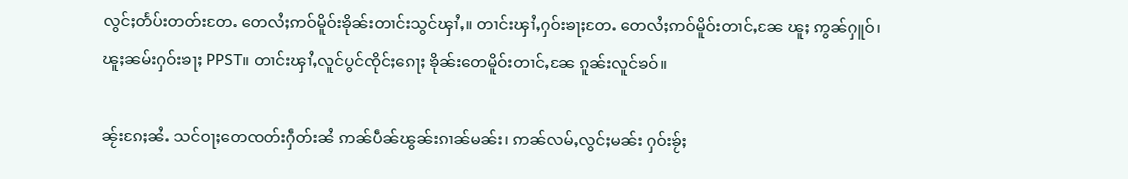လွင်ႈတႅပ်းတတ်းတႄႉ တေလႆႈဢဝ်မိူဝ်းၶိုၼ်းတၢင်းသွင်ၾၢႆႇ။ တၢင်းၾၢႆႇႁဝ်းၶႃႈတႄႉ တေလႆႈဢဝ်မိူဝ်းတၢင်ႇၼႄ ၽူႈ ဢွၼ်ႁူဝ်၊ ၽူႈၼမ်းႁဝ်းၶႃႈ PPST။ တၢင်းၾၢႆႇလူင်ပွင်ၸိုင်ႈၵေႃႈ ၶိုၼ်းတေမိူဝ်းတၢင်ႇၼႄ ၵူၼ်းလူင်ၶဝ်။

ၼႂ်းၵႄႈၼႆႉ သင်ဝႃႈတေၸတ်းႁဵတ်းၼႆ ဢၼ်ပဵၼ်ၽွၼ်းၵၢၼ်မၼ်း၊ ဢၼ်လမ်ႇလွင်ႈမၼ်း ႁဝ်းၶႂ်ႈ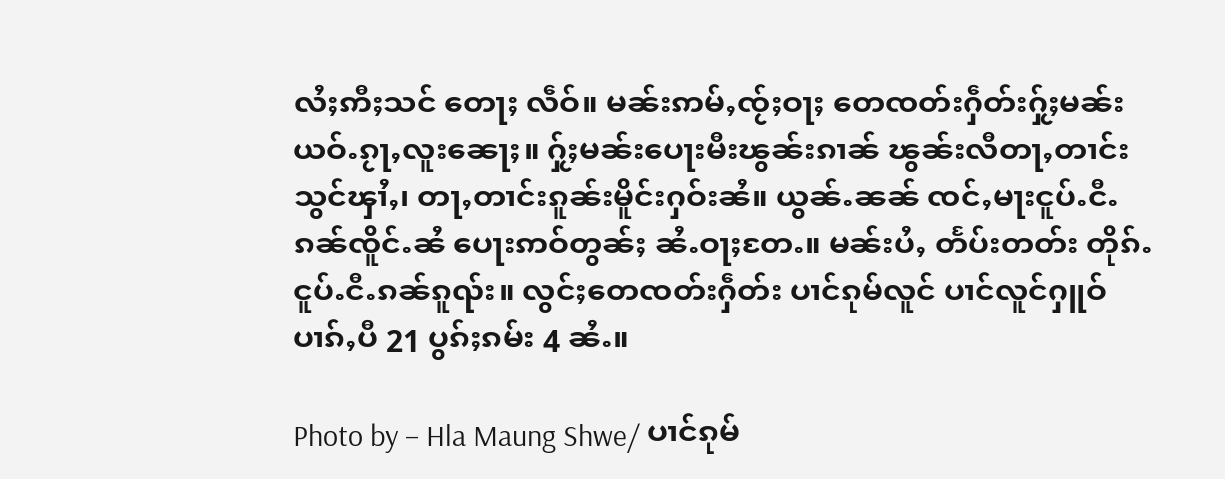လႆႈဢီႈသင် တေႃႈ လဵဝ်။ မၼ်းဢမ်ႇၸႂ်ႈဝႃႈ တေၸတ်းႁဵတ်းႁႂ်ႈမၼ်းယဝ်ႉၵႂႃႇလူးၼေႃႈ။ ႁႂ်ႈမၼ်းပေႃးမီးၽွၼ်းၵၢၼ် ၽွၼ်းလီတႃႇတၢင်း သွင်ၾၢႆႇ၊ တႃႇတၢင်းၵူၼ်းမိူင်းႁဝ်းၼႆ။ ယွၼ်ႉၼၼ် ၸင်ႇမႃးငူပ်ႉငီႉၵၼ်ၸိူင်ႉၼႆ ပေႃးဢဝ်တွၼ်ႈ ၼႆႉဝႃႈတႄႉ။ မၼ်းပႆႇ တႅပ်းတတ်း တိုၵ်ႉငူပ်ႉငီႉၵၼ်ၵူၺ်း။ လွင်ႈတေၸတ်းႁဵတ်း ပၢင်ၵုမ်လူင် ပၢင်လူင်ႁူဝ်ပၢၵ်ႇပီ 21 ပွၵ်ႈၵမ်း 4 ၼႆႉ။

Photo by – Hla Maung Shwe/ ပၢင်ၵုမ်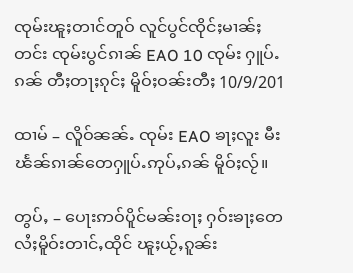ၸုမ်းၽူႈတၢင်တူဝ် လူင်ပွင်ၸိုင်ႈမၢၼ်ႈ တင်း ၸုမ်းပွင်ၵၢၼ် EAO 10 ၸုမ်း ႁူပ်ႉၵၼ် တီႈတႃႈၵုင်ႈ မိူဝ်ႈဝၼ်းတီႈ 10/9/201

ထၢမ် – လိူဝ်ၼၼ်ႉ ၸုမ်း EAO ၶႃႈလူး မီးၽႅၼ်ၵၢၼ်တေႁူပ်ႉဢုပ်ႇၵၼ် မိူဝ်ႈလႂ်။

တွပ်ႇ – ပေႃးဢဝ်ပိူင်မၼ်းဝႃႈ ႁဝ်းၶႃႈတေလႆႈမိူဝ်းတၢင်ႇထိုင် ၽူႈယႂ်ႇၵူၼ်း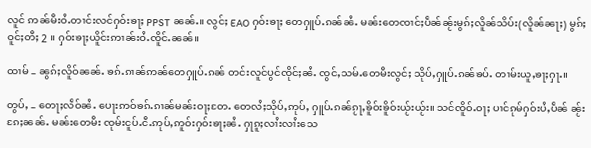လူင် ဢၼ်မီးဝႆႉတၢင်းလင်ႁဝ်းၶႃႈ PPST ၼၼ်ႉ။ လွင်ႈ EAO ႁဝ်းၶႃႈ တေႁူပ်ႉၵၼ်ၼႆႉ မၼ်းတေၸၢင်ႈပဵၼ်ၼႂ်းမွၵ်ႈလိူၼ်သိပ်း(လိူၼ်ၼႃႈ) မွၵ်ႈဝူင်ႈတီႈ 2 ။ ႁဝ်းၶႃႈယိူင်းဢၢၼ်းဝႆႉၸိူင်ႉၼၼ်။

ထၢမ် – ၼွၵ်ႈလိူဝ်ၼၼ်ႉ ၶၵ်ႉၵၢၼ်ဢၼ်တေႁူပ်ႉၵၼ် တင်းလူင်ပွင်ၸိုင်ႈၼႆႉ ၸွင်ႇသမ်ႉတေမီးလွင်ႈ သိုပ်ႇႁူပ်ႉၵၼ်ၶပ်ႉ တၢမ်းယူႇၶႃႈႁႃႉ။

တွပ်ႇ – တေႃႈလဵဝ်ၼႆႉ ပေႃးဢဝ်ၶၵ်ႉၵၢၼ်မၼ်းဝႃႈတႄႉ တေလႆႈသိုပ်ႇဢုပ်ႇ ႁူပ်ႉၵၼ်ၵႂႃႇၶိူဝ်းၶိူဝ်းယႂ်းယႂ်း။ သင်ၸိူဝ်ႉဝႃႈ ပၢင်ၵုမ်ႁဝ်းပႆႇပဵၼ် ၼႂ်းၵႄႈၼၼ်ႉ မၼ်းတေမီး ၸုမ်းငူပ်ႉငီႉဢုပ်ႇဢူဝ်းႁဝ်းၶႃႈၼႆႉ ႁႃၵူႈလၢႆးလၢႆးသေ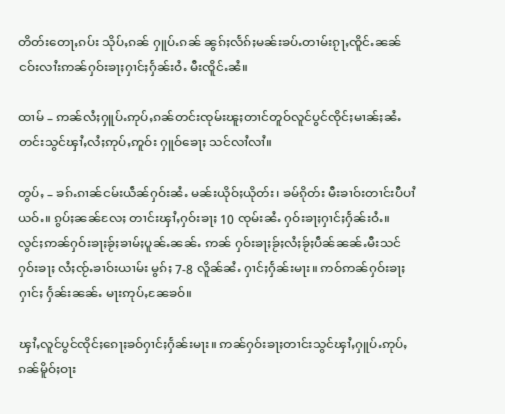တိတ်းတေႃႇၵပ်း သိုပ်ႇၵၼ် ႁူပ်ႉၵၼ် ၼွၵ်ႈလႅၵ်ႈမၼ်းၶပ်ႉတၢမ်းၵႂႃႇၸိူင်ႉၼၼ် ငဝ်းလၢႆးဢၼ်ႁဝ်းၶႃႈႁၢင်ႈႁႅၼ်းဝႆႉ မီးၸိူင်ႉၼႆ။

ထၢမ် – ဢၼ်လႆႈႁူပ်ႉဢုပ်ႇၵၼ်တင်းၸုမ်းၽူႈတၢင်တူဝ်လူင်ပွင်ၸိုင်ႈမၢၼ်ႈၼႆႉ တင်းသွင်ၾၢႆႇလႆႈဢုပ်ႇဢူဝ်း ႁူဝ်ၶေႃႈ သင်လၢႆလၢႆ။

တွပ်ႇ – ၶၵ်ႉၵၢၼ်ငမ်းယဵၼ်ႁဝ်းၼႆႉ မၼ်းယိုဝ်ႈယိုတ်း၊ ၶမ်ၵိုတ်း မီးၶၢဝ်းတၢင်းပီပၢႆ ယဝ်ႉ။ ၵွပ်ႈၼၼ်လႄႈ တၢင်းၾၢႆႇႁဝ်းၶႃႈ 10 ၸုမ်းၼႆႉ ႁဝ်းၶႃႈႁၢင်ႈႁႅၼ်းဝႆႉ။ လွင်ႈဢၼ်ႁဝ်းၶႃႈၶႂ်ႈၶၢမ်ႈပူၼ်ႉၼၼ်ႉ ဢၼ် ႁဝ်းၶႃႈၶႂ်ႈလႆႈၶႂ်ႈပဵၼ်ၼၼ်ႉမီးသင် ႁဝ်းၶႃႈ လႆႈၸႂ်ႉၶၢဝ်းယၢမ်း မွၵ်ႈ 7-8 လိူၼ်ၼႆႉ ႁၢင်ႈႁႅၼ်းမႃး။ ဢဝ်ဢၼ်ႁဝ်းၶႃႈ ႁၢင်ႈ ႁႅၼ်းၼၼ်ႉ မႃးဢုပ်ႇၼႄၶဝ်။

ၾၢႆႇလူင်ပွင်ၸိုင်ႈၵေႃႈၶဝ်ႁၢင်ႈႁႅၼ်းမႃး။ ဢၼ်ႁဝ်းၶႃႈတၢင်းသွင်ၾၢႆႇႁူပ်ႉဢုပ်ႇၵၼ်မိူဝ်ႈဝႃး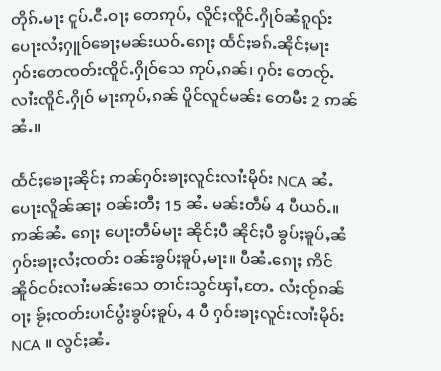တိုၵ်ႉမႃး ငူပ်ႉငီႉဝႃႈ တေဢုပ်ႇ လိူင်ႈၸိူင်ႉႁိုဝ်ၼႆၵူၺ်း ပေႃးလႆႈႁူဝ်ၶေႃႈမၼ်းယဝ်ႉၵေႃႈ ထႅင်ႈၶၵ်ႉၼိုင်ႈမႃး ႁဝ်းတေၸတ်းၸိူင်ႉႁိုဝ်သေ ဢုပ်ႇၵၼ်၊ ႁဝ်း တေၸႂ်ႉလၢႆးၸိူင်ႉႁိုဝ် မႃးဢုပ်ႇၵၼ် ပိူင်လူင်မၼ်း တေမီး 2 ဢၼ်ၼႆႉ။

ထႅင်ႈၶေႃႈၼိုင်ႈ ဢၼ်ႁဝ်းၶႃႈလူင်းလၢႆးမိုဝ်း NCA ၼႆႉ ပေႃးလိူၼ်ၼႃႈ ဝၼ်းတီႈ 15 ၼႆႉ မၼ်းတဵမ် 4 ပီယဝ်ႉ။ ဢၼ်ၼႆႉ ၵေႃႈ ပေႃးတဵမ်မႃး ၼိုင်ႈပီ ၼိုင်ႈပီ ၶွပ်ႈၶူပ်ႇၼႆ ႁဝ်းၶႃႈလႆႈၸတ်း ဝၼ်းၶွပ်ႈၶူပ်ႇမႃး။ ပီၼႆႉၵေႃႈ ဢိင်ၼိူဝ်ငဝ်းလၢႆးမၼ်းသေ တၢင်းသွင်ၾၢႆႇတႄႉ လႆႈၸႂ်ၵၼ်ဝႃႈ ၶႂ်ႈၸတ်းပၢင်ပွႆးၶွပ်ႈၶူပ်ႇ 4 ပီ ႁဝ်းၶႃႈလူင်းလၢႆးမိုဝ်း NCA ။ လွင်ႈၼႆႉ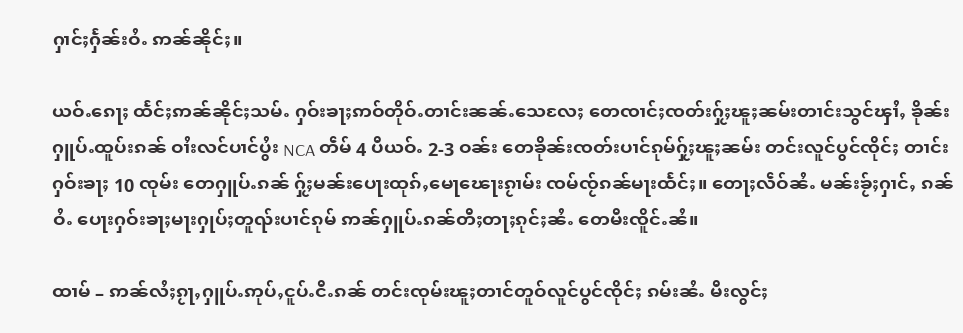ႁၢင်ႈႁႅၼ်းဝႆႉ ဢၼ်ၼိုင်ႈ။

ယဝ်ႉၵေႃႈ ထႅင်ႈဢၼ်ၼိုင်ႈသမ်ႉ ႁဝ်းၶႃႈဢဝ်တိုဝ်ႉတၢင်းၼၼ်ႉသေလႄႈ တေၸၢင်ႈၸတ်းႁႂ်ႈၽူႈၼမ်းတၢင်းသွင်ၾၢႆႇ ၶိုၼ်းႁူပ်ႉထူပ်းၵၼ် ဝၢႆးလင်ပၢင်ပွႆး NCA တဵမ် 4 ပီယဝ်ႉ 2-3 ဝၼ်း တေၶိုၼ်းၸတ်းပၢင်ၵုမ်ႁႂ်ႈၽူႈၼမ်း တင်းလူင်ပွင်ၸိုင်ႈ တၢင်းႁဝ်းၶႃႈ 10 ၸုမ်း တေႁူပ်ႉၵၼ် ႁႂ်ႈမၼ်းပေႃးထုၵ်ႇမေႃၽေႃးၵႂၢမ်း ၸမ်ၸႂ်ၵၼ်မႃးထႅင်ႈ။ တေႃႈလဵဝ်ၼႆႉ မၼ်းၶႂ်ႈႁၢင်ႇ ၵၼ်ဝႆႉ ပေႃးႁဝ်းၶႃႈမႃးႁုပ်ႈတူၺ်းပၢင်ၵုမ် ဢၼ်ႁူပ်ႉၵၼ်တီႈတႃႈၵုင်ႈၼႆႉ တေမီးၸိူင်ႉၼႆ။

ထၢမ် – ဢၼ်လႆႈၵႂႃႇႁူပ်ႉဢုပ်ႇငူပ်ႉငီႉၵၼ် တင်းၸုမ်းၽူႈတၢင်တူဝ်လူင်ပွင်ၸိုင်ႈ ၵမ်းၼႆႉ မီးလွင်ႈ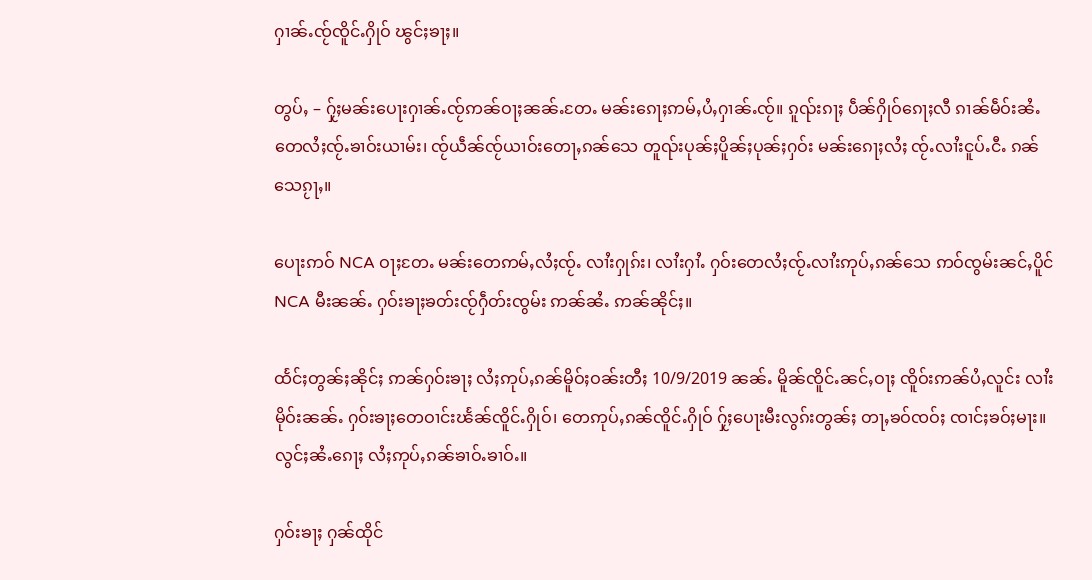ႁၢၼ်ႉၸႂ်ၸိူင်ႉႁိုဝ် ၽွင်ႈၶႃႈ။

တွပ်ႇ – ႁႂ်ႈမၼ်းပေႃးႁၢၼ်ႉၸႂ်ဢၼ်ဝႃႈၼၼ်ႉတႄႉ မၼ်းၵေႃႈဢမ်ႇပႆႇႁၢၼ်ႉၸႂ်။ ၵူၺ်းၵႃႈ ပဵၼ်ႁိုဝ်ၵေႃႈလီ ၵၢၼ်မဵဝ်းၼႆႉ တေလႆႈၸႂ်ႉၶၢဝ်းယၢမ်း၊ ၸႂ်ယဵၼ်ၸႂ်ယၢဝ်းတေႃႇၵၼ်သေ တူၺ်းပုၼ်ႈပိူၼ်ႈပုၼ်ႈႁဝ်း မၼ်းၵေႃႈလႆႈ ၸႂ်ႉလၢႆးငူပ်ႉငီႉ ၵၼ်သေၵႂႃႇ။

ပေႃးဢဝ် NCA ဝႃႈတႄႉ မၼ်းတေဢမ်ႇလႆႈၸႂ်ႉ လၢႆးႁုၵ်း၊ လၢႆးႁၢႆႉ ႁဝ်းတေလႆႈၸႂ်ႉလၢႆးဢုပ်ႇၵၼ်သေ ဢဝ်ၸွမ်းၼင်ႇပိူင် NCA မီးၼၼ်ႉ ႁဝ်းၶႃႈၶတ်းၸႂ်ႁဵတ်းၸွမ်း ဢၼ်ၼႆႉ ဢၼ်ၼိုင်ႈ။

ထႅင်ႈတွၼ်ႈၼိုင်ႈ ဢၼ်ႁဝ်းၶႃႈ လႆႈဢုပ်ႇၵၼ်မိူဝ်ႈဝၼ်းတီႈ 10/9/2019 ၼၼ်ႉ မိူၼ်ၸိူင်ႉၼင်ႇဝႃႈ ၸိူဝ်းဢၼ်ပႆႇလူင်း လၢႆး မိုဝ်းၼၼ်ႉ ႁဝ်းၶႃႈတေဝၢင်းၽႅၼ်ၸိူင်ႉႁိုဝ်၊ တေဢုပ်ႇၵၼ်ၸိူင်ႉႁိုဝ် ႁႂ်ႈပေႃးမီးလွၵ်းတွၼ်ႈ တႃႇၶဝ်ၸဝ်ႈ ၸၢင်ႈၶဝ်ႈမႃး။ လွင်ႈၼႆႉၵေႃႈ လႆႈဢုပ်ႇၵၼ်ၶၢဝ်ႉၶၢဝ်ႉ။

ႁဝ်းၶႃႈ ႁၼ်ထိုင်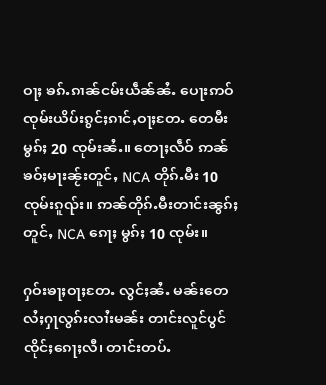ဝႃႈ ၶၵ်ႉၵၢၼ်ငမ်းယဵၼ်ၼႆႉ ပေႃးဢဝ်ၸုမ်းယိပ်းၵွင်ႈၵၢင်ႇဝႃႈတႄႉ တေမီးမွၵ်ႈ 20 ၸုမ်းၼႆႉ။ တေႃႈလဵဝ် ဢၼ်ၶဝ်ႈမႃးၼႂ်းတူင်ႇ NCA တိုၵ်ႉမီး 10 ၸုမ်းၵူၺ်း။ ဢၼ်တိုၵ်ႉမီးတၢင်းၼွၵ်ႈ တူင်ႇ NCA ၵေႃႈ မွၵ်ႈ 10 ၸုမ်း။

ႁဝ်းၶႃႈဝႃႈတႄႉ လွင်ႈၼႆႉ မၼ်းတေလႆႈႁႃလွၵ်းလၢႆးမၼ်း တၢင်းလူင်ပွင်ၸိုင်ႈၵေႃႈလီ၊ တၢင်းတပ်ႉ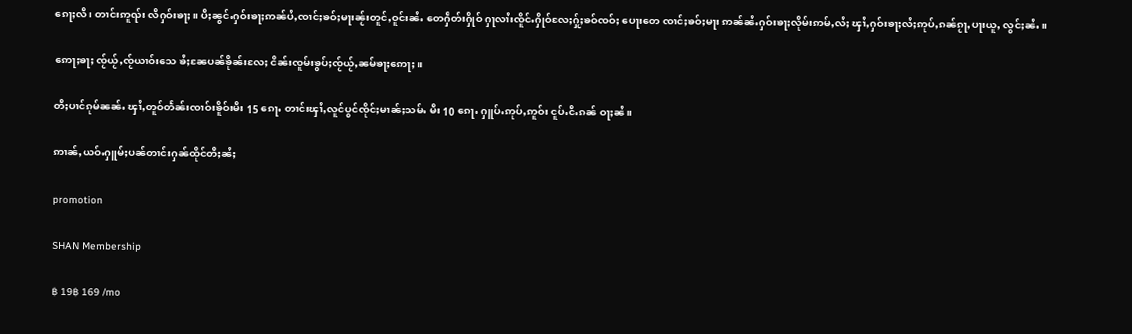ၵေႃႈလီ၊ တၢင်းဢူၺ်း လီႁဝ်းၶႃႈ။ ပီႈၼွင်ႉႁဝ်းၶႃႈဢၼ်ပႆႇၸၢင်ႈၶဝ်ႈမႃးၼႂ်းတူင်ႇဝူင်းၼႆႉ တေႁဵတ်းႁိုဝ် ႁႃလၢႆးၸိူင်ႉႁိုဝ်လႄႈႁႂ်ႈၶဝ်ၸဝ်ႈ ပေႃးတေ ၸၢင်ႈၶဝ်ႈမႃး ဢၼ်ၼႆႉႁဝ်းၶႃႈလိုမ်းဢမ်ႇလႆႈ ၾၢႆႇႁဝ်းၶႃႈလႆႈဢုပ်ႇၵၼ်ၵႂႃႇပႃးယူႇ လွင်ႈၼႆႉ။

ဢေႃႈၶႃႈ ၸႂ်ယႂ်ႇၸႂ်ယၢဝ်းသေ ၶႆႈၼႄပၼ်ၶိုၼ်းလႄႈ ငိၼ်းၸူမ်းၶွပ်ႈၸႂ်ယႂ်ႇၼမ်ၶႃႈဢေႃႈ။

တီႈပၢင်ၵုမ်ၼၼ်ႉ ၾၢႆႇတူဝ်တႅၼ်းၸၢဝ်းၶိူဝ်းမီး 15 ၵေႃႉ တၢင်းၾၢႆႇလူင်ပွင်ၸိုင်ႈမၢၼ်ႈသမ်ႉ မီး 10 ၵေႃႉ ႁူပ်ႉဢုပ်ႇဢူဝ်း ငူပ်ႉငီႉၵၼ် ဝႃႈၼႆ။

ဢၢၼ်ႇယဝ်ႉႁူမ်ႈပၼ်တၢင်းႁၼ်ထိုင်တီႈၼႆႈ

promotion

SHAN Membership

฿ 19฿ 169 /mo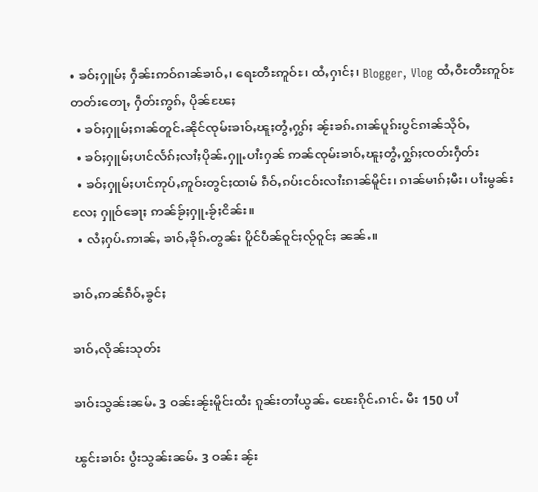• ၶဝ်ႈႁူမ်ႈ ႁဵၼ်းဢဝ်ၵၢၼ်ၶၢဝ်ႇ၊ ရေႊတီႊဢူဝ်ႊ၊ ထႆႇႁၢင်ႈ၊ Blogger, Vlog ထႆႇဝီႊတီႊဢူဝ်ႊ တတ်းတေႃႇ ႁဵတ်းဢွၵ်ႇ ပိုၼ်ၽႄႈ
  • ၶဝ်ႈႁူမ်ႈၵၢၼ်တူင်ႉၼိုင်ၸုမ်းၶၢဝ်ႇၽူႈတွႆႇႁွၵ်ႈ ၼႂ်းၶၵ်ႉၵၢၼ်ပူၵ်းပွင်ၵၢၼ်သိုဝ်ႇ
  • ၶဝ်ႈႁူမ်ႈပၢင်လႅၵ်ႈလၢႆႈပိုၼ်ႉႁူႉပၢႆးႁၼ် ဢၼ်ၸုမ်းၶၢဝ်ႇၽူႈတွႆႇႁွၵ်ႈၸတ်းႁဵတ်း
  • ၶဝ်ႈႁူမ်ႈပၢင်ဢုပ်ႇဢူဝ်းတွင်ႈထၢမ် ၵဵဝ်ႇၵပ်းငဝ်းလၢႆးၵၢၼ်မိူင်း၊ ၵၢၼ်မၢၵ်ႈမီး၊ ပၢႆးမွၼ်း လႄႈ ႁူဝ်ၶေႃႈ ဢၼ်ၶႂ်ႈႁူႉၶႂ်ႈငိၼ်း။
  • လႆႈႁပ်ႉဢၢၼ်ႇ ၶၢဝ်ႇၶိုၵ်ႉတွၼ်း ပိူင်ပဵၼ်ဝူင်ႈလႂ်ဝူင်ႈ ၼၼ်ႉ။

ၶၢဝ်ႇဢၼ်ၵဵဝ်ႇၶွင်ႈ

ၶၢဝ်ႇလိုၼ်းသုတ်း

ၶၢဝ်းသွၼ်းၼမ်ႉ 3 ဝၼ်းၼႂ်းမိူင်းထႆး ၵူၼ်းတၢႆယွၼ်ႉ ၽေးၵိုင်ႉၵၢင်ႉ မီး 150 ပၢႆ

ၽွင်းၶၢဝ်း ပွႆးသွၼ်းၼမ်ႉ 3 ဝၼ်း ၼႂ်း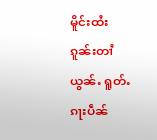မိူင်းထႆး ၵူၼ်းတၢႆယွၼ်ႉ ရူတ်ႉၵႃးပဵၼ်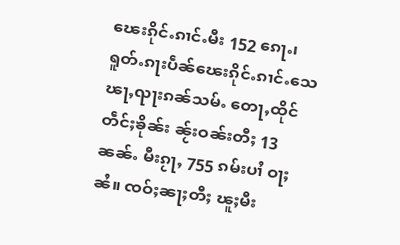ၽေးၵိုင်ႉၵၢင်ႉမီး 152 ၵေႃႉ၊ ရူတ်ႉၵႃးပဵၼ်ၽေးၵိုင်ႉၵၢင်ႉသေၽႃႇၺႃးၵၼ်သမ်ႉ တေႃႇထိုင်တဵင်ႈၶိုၼ်း ၼႂ်းဝၼ်းတီႈ 13 ၼၼ်ႉ မီးၵႂႃႇ 755 ၵမ်းပၢႆ ဝႃႈၼႆ။ ၸဝ်ႈၼႃႈတီႈ ၽူႈမီး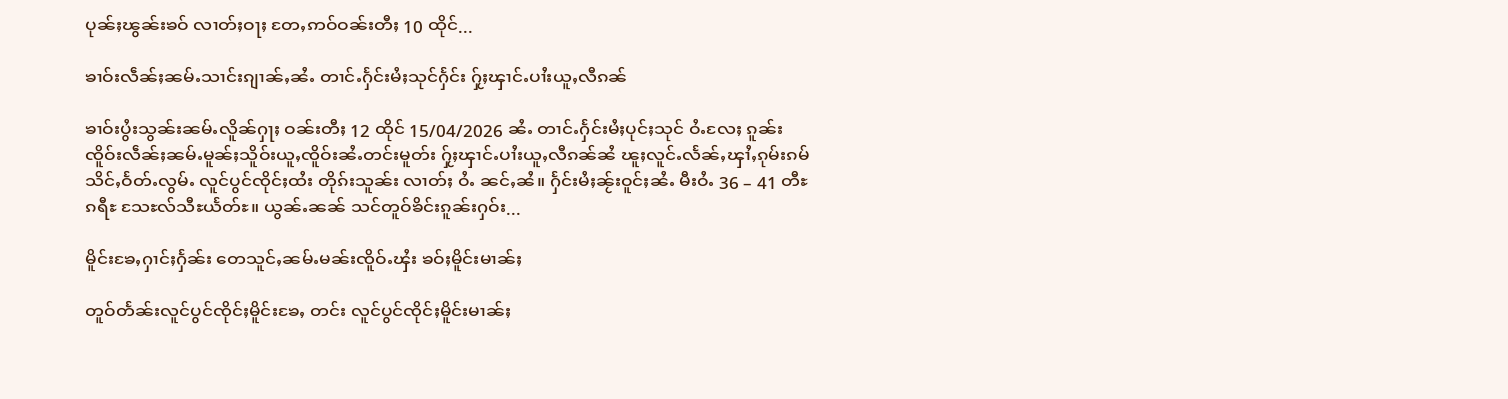ပုၼ်ႈၽွၼ်းၶဝ် လၢတ်ႈဝႃႈ တႄႇဢဝ်ဝၼ်းတီႈ 10 ထိုင်...

ၶၢဝ်းလဵၼ်ႈၼမ်ႉသၢင်းၵျၢၼ်ႇၼႆႉ တၢင်ႉႁႅင်းမႆႈသုင်ႁႅင်း ႁႂ်ႈၾၢင်ႉပၢႆးယူႇလီၵၼ်

ၶၢဝ်းပွႆးသွၼ်းၼမ်ႉလိူၼ်ႁႃႈ ဝၼ်းတီႈ 12 ထိုင် 15/04/2026 ၼႆႉ တၢင်ႉႁႅင်းမႆႈပုင်ႈသုင် ဝႆႉလႄႈ ၵူၼ်းၸိူဝ်းလဵၼ်ႈၼမ်ႉမူၼ်ႈသိူဝ်းယူႇၸိူဝ်းၼႆႉတင်းမူတ်း ႁႂ်ႈၾၢင်ႉပၢႆးယူႇလီၵၼ်ၼႆ ၽူႈလူင်ႉလႅၼ်ႇၾၢႆႇၵုမ်းၵမ်သိင်ႇဝႅတ်ႉလွမ်ႉ လူင်ပွင်ၸိုင်ႈထႆး တိုၵ်းသူၼ်း လၢတ်ႈ ဝႆႉ ၼင်ႇၼႆ။ ႁႅင်းမႆႈၼႂ်းဝူင်ႈၼႆႉ မီးဝႆႉ 36 – 41 တီႊၵရီႊ သႄႊလ်သီႊယႅတ်ႊ။ ယွၼ်ႉၼၼ် သင်တူဝ်ၶိင်းၵူၼ်းႁဝ်း...

မိူင်းၶႄႇႁၢင်ႈႁႅၼ်း တေသူင်ႇၼမ်ႉမၼ်းၸိူဝ်ႉၾႆး ၶဝ်ႈမိူင်းမၢၼ်ႈ

တူဝ်တႅၼ်းလူင်ပွင်ၸိုင်ႈမိူင်းၶႄႇ တင်း လူင်ပွင်ၸိုင်ႈမိူင်းမၢၼ်ႈ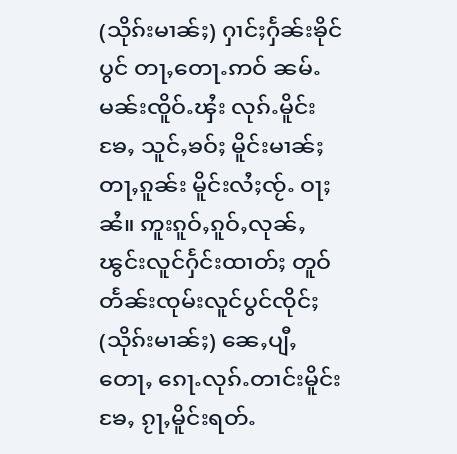(သိုၵ်းမၢၼ်ႈ) ႁၢင်ႈႁႅၼ်းၶိုင်ပွင် တႃႇတေႃႉဢဝ် ၼမ်ႉမၼ်းၸိူဝ်ႉၾႆး လုၵ်ႉမိူင်းၶႄႇ သူင်ႇၶဝ်ႈ မိူင်းမၢၼ်ႈ တႃႇၵူၼ်း မိူင်းလႆႈၸႂ်ႉ ဝႃႈၼႆ။ ဢူးၵူဝ်ႇၵူဝ်ႇလုၼ်ႇ ၽွင်းလူင်ႁႅင်းထၢတ်ႈ တူဝ်တႅၼ်းၸုမ်းလူင်ပွင်ၸိုင်ႈ (သိုၵ်းမၢၼ်ႈ) ၼေႇပျီႇတေႃႇ ၵေႃႉလုၵ်ႉတၢင်းမိူင်းၶႄႇ ၵႂႃႇမိူင်းရတ်ႉ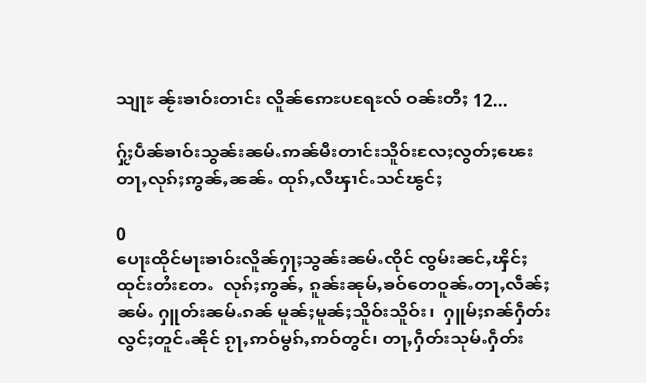သျႃႊ ၼႂ်းၶၢဝ်းတၢင်း လိူၼ်ဢေႊပရႄႊလ် ဝၼ်းတီႈ 12...

ႁႂ်ႈပဵၼ်ၶၢဝ်းသွၼ်းၼမ်ႉဢၼ်မီးတၢင်းသိူဝ်းလႄႈလွတ်ႈၽေး တႃႇလုၵ်ႈဢွၼ်ႇၼၼ်ႉ ထုၵ်ႇလီၾၢင်ႉသင်ၽွင်ႈ

0
ပေႃးထိုင်မႃးၶၢဝ်းလိူၼ်ႁႃႈသွၼ်းၼမ်ႉၸိုင် ၸွမ်းၼင်ႇၾိင်ႈထုင်းတႆးတႄႉ  လုၵ်ႈဢွၼ်ႇ ၵူၼ်းၼုမ်ႇၶဝ်တေဝူၼ်ႉတႃႇလဵၼ်ႈၼမ်ႉ ႁူတ်းၼမ်ႉၵၼ် မူၼ်ႈမူၼ်ႈသိူဝ်းသိူဝ်း၊  ႁူမ်ႈၵၼ်ႁဵတ်းလွင်ႈတူင်ႉၼိုင် ၵႂႃႇဢဝ်မွၵ်ႇဢဝ်တွင်၊ တႃႇႁဵတ်းသုမ်ႉႁဵတ်း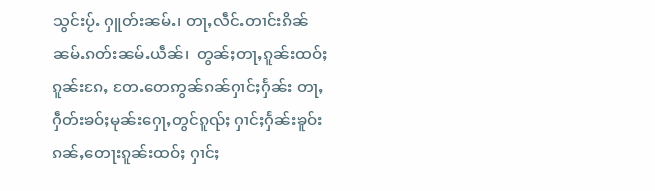သွင်းပႂ်ႉ ႁူတ်းၼမ်ႉ၊ တႃႇလဵင်ႉတၢင်းၵိၼ် ၼမ်ႉၵတ်းၼမ်ႉယဵၼ်၊  တွၼ်ႈတႃႇၵူၼ်းထဝ်ႈၵူၼ်းၵႄႇ တႄႉတေဢွၼ်ၵၼ်ႁၢင်ႈႁႅၼ်း တႃႇႁဵတ်းၶဝ်ႈမုၼ်းႁေႃႇတွင်ၵူၺ်ႈ ႁၢင်ႈႁႅၼ်းၶူဝ်းၵၼ်ႇတေႃးၵူၼ်းထဝ်ႈ ႁၢင်ႈ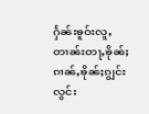ႁႅၼ်းၶူဝ်းလူႇတၢၼ်းတႃႇၶိုၼ်ႈၵၢၼ်ႇၶိုၼ်ႈၵျွင်းလွင်း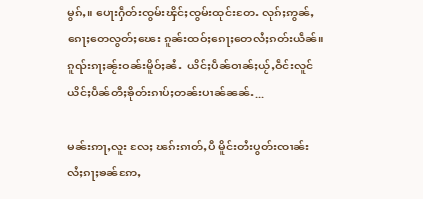မွၵ်ႇ။ ပေႃးႁဵတ်းၸွမ်းၾိင်ႈၸွမ်းထုင်းတႄႉ လုၵ်ႈဢွၼ်ႇၵေႃႈတေလွတ်ႈၽေး ၵူၼ်းထဝ်ႈၵေႃႈတေလႆႈၵတ်းယဵၼ်။ ၵူၺ်းၵႃႈၼႂ်းဝၼ်းမိူဝ်ႈၼႆႉ  ယိင်ႈပဵၼ်ဝၢၼ်ႈယႂ်ႇဝဵင်းလူင် ယိင်ႈပဵၼ်တီႈၶိုတ်းၵၢပ်ႈတၼ်းပၢၼ်ၼၼ်ႉ...

မၼ်းဢႃႇလူး လႄႈ ၽၵ်းၵၢတ်ႇပီ မိူင်းတႆးပွတ်းၸၢၼ်း လႆႈၵႃႈၶၼ်ဢႄႇ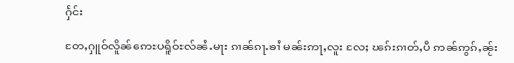ႁႅင်း

တႄႇႁူဝ်လိူၼ်ဢေႊပရိူဝ်ႊလ်ၼႆႉမႃး ၵၢၼ်ၵႃႉၶၢႆ မၼ်းဢႃႇလူး လႄႈ ၽၵ်းၵၢတ်ႇပီ ဢၼ်ဢွၵ်ႇၼႂ်း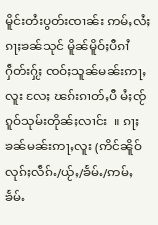မိူင်းတႆးပွတ်းၸၢၼ်း ဢမ်ႇလႆႈၵႃႈၶၼ်သုင် မိူၼ်မိူဝ်ႈပီၵၢႆ ႁဵတ်းႁႂ်ႈ ၸဝ်ႈသူၼ်မၼ်းဢႃႇလူး လႄႈ ၽၵ်းၵၢတ်ႇပီ မႆႈၸႂ် ၵူဝ်သုမ်းတိုၼ်ႈလၢင်း  ။ ၵႃႈၶၼ်မၼ်းဢႃႇလူး (ဢိင်ၼိူဝ်လုၵ်ႈလဵၵ်ႉ/ယႂ်ႇ/ၶႅမ်ႉ/ဢမ်ႇၶႅမ်ႉ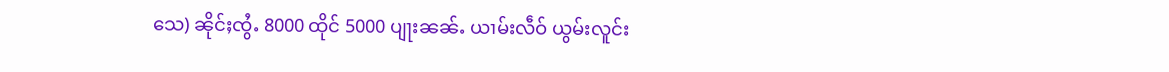သေ) ၼိုင်ႈၸွႆႉ 8000 ထိုင် 5000 ပျႃးၼၼ်ႉ ယၢမ်းလဵဝ် ယွမ်းလူင်း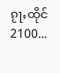ၵႂႃႇထိုင် 2100...